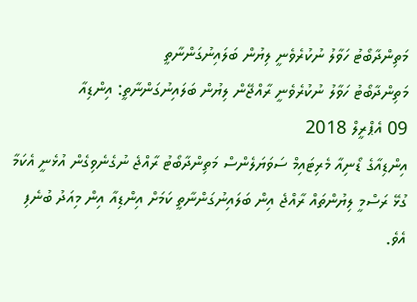މަތިންދާބޯޓު ހަވާލު ނުކުރެވެނީ ލިޔުން ބަލައިނުގަންނާތީ
މަތިންދާބޯޓު ހަވާލު ނުކުރެވެނީ ރާއްޖޭން ލިޔުން ބަލައިނުގަންނާތީ: އިންޑިއާ
09 އެޕްރީލް 2018
އިންޑިއާގެ ޑޯނިއާ މެރިޓައިމް ސަވަޔަލެންސް މަތިންދާބޯޓު ރާއްޖެ ނުގެނެވިގެން އުޅެނީ އެކަމާ ގުޅޭ ރަސްމީ ލިޔުންތައް ރާއްޖެ އިން ބަލައިނުގަންނާތީ ކަމަށް އިންޑިއާ އިން މިއަދު ބުނެފި އެވެ.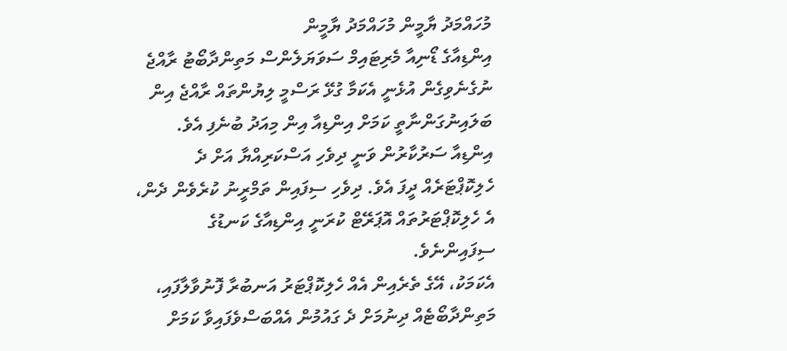މުހައްމަދު ޔާމީން މުހައްމަދު ޔާމީން
އިންޑިއާގެ ޑޯނިއާ މެރިޓައިމް ސަވަޔަލެންސް މަތިންދާބޯޓު ރާއްޖެ ނުގެނެވިގެން އުޅެނީ އެކަމާ ގުޅޭ ރަސްމީ ލިޔުންތައް ރާއްޖެ އިން ބަލައިނުގަންނާތީ ކަމަށް އިންޑިއާ އިން މިއަދު ބުނެފި އެވެ.
އިންޑިއާ ސަރުކާރުން ވަނީ ދިވެހި އަސްކަރިއްޔާ އަށް ދެ ހެލިކޮޕްޓަރެއް ދީފަ އެވެ. ދިވެހި ސިފައިން ތަމްރީނު ކުރެވެން ދެން، އެ ހެލިކޮޕްޓަރުތައް އޮޕަރޭޓް ކުރަނީ އިންޑިއާގެ ކަނޑުގެ ސިފައިންނެވެ.
އެކަމަކު، އޭގެ ތެރެއިން އެއް ހެލިކޮޕްޓަރު އަނބުރާ ފޮނުވާލާފައި، މަތިންދާބޯޓެއް ދިނުމަށް ދެ ގައުމުން އެއްބަސްވެފައިވާ ކަމަށް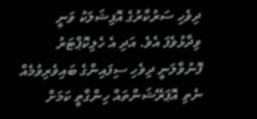ދިވެހި ސަރުކާރުގެ އޮފިޝަލަކު ވަނީ ވިދާޅުވެފަ އެވެ. އަދި އެ ހެލިކޮޕްޓަރު ފޮނުވާލަނީ ދިވެހި ސިފައިންގެ ބައިވެރިވުމެއް ނެތި އޮޕަރޭޝަންތައް ހިންގާތީ ކަމަށް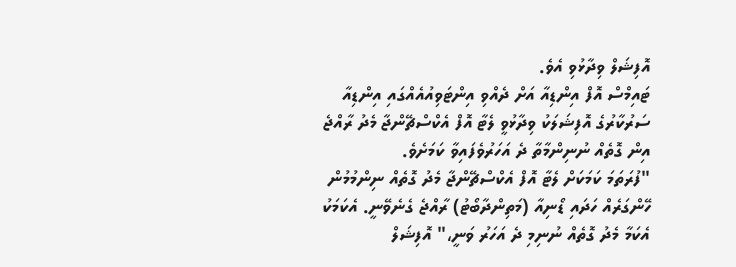އޮފިޝަލް ވިދާޅުވި އެވެ.
ޓައިމްސް އޮފް އިންޑިއާ އަށް ދެއްވި އިންޓަވިއުއެއްގައި އިންޑިއާ ސަރުކާރުގެ އޮފިޝަލަކު ވިދާޅުވީ ލެޓާ އޮފް އެކްސްޗޭންޖާ މެދު ރާއްޖެ އިން ގޮތެއް ނުނިންމާތާ ދެ އަހަރުވެފައިވާ ކަމަށެވެ.
"ފުރަތަމަ ކަމަކަށް ލެޓާ އޮފް އެކްސްޗޭންޖާ މެދު ގޮތެއް ނިންމުމުން ހޭންގަރެއް ހަދައި ޑޯނިއާ (މަތިންދާބޯޓު) ރާއްޖެ ގެނެވޭނީ. އެކަމަކު އެކަމާ މެދު ގޮތެއް ނުނިމި ދެ އަހަރު ވަނީ،" އޮފިޝަލް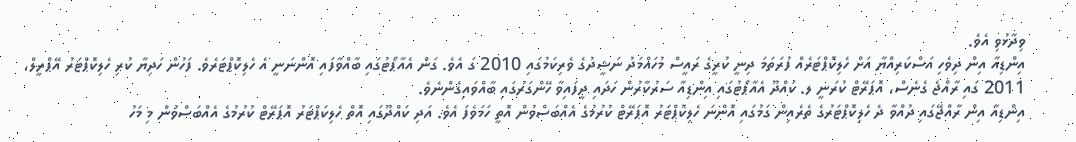ވިދާޅުވި އެވެ.
އިންޑިއާ އިން ދިވެހި އަސްކަރިއްޔާ އަށް ހެލިކޮޕްޓަރެއް ފުރަތަމަ ދިނީ ކުރީގެ ރައީސް މުހައްމަދު ނަޝީދުގެ ވެރިކަމުގައި 2010 ގަ އެވެ. ގަން އެއާޕޯޓުގައި ބާއްވާފައި އޮންނަނީ އެ ހެލިކޮޕްޓަރެވެ. ފަހުން ހަދިޔާ ކުރި ހެލިކޮޕްޓަރު އޭޕްރީލް، 2011 ގައި ރާއްޖެ ގެނެސް، އޮޕަރޭޓް ކުރަނީ ލ. ކައްދޫ އެއާޕޯޓުގައި އިންޑިއާ ސަރުކާރުން ހަދައި ދީފައިވާ ހޭންގަރުގައި ބާއްވައިގެންނެވެ.
އިންޑިއާ އިން ރާއްޖޭގައި ދުއްވާ ދެ ހެލިކޮޕްޓަރުގެ ތެރެއިން ގަމުގައި އޮންނަ ހެލިކޮޕްޓަރު އޮޕަރޭޓް ކުރުމުގެ އެއްބަސްވުން އޮތީ ހަމަވެފަ އެވެ. އަދި ކައްދޫގައި އޮތް ހެލިކަޕްޓަރު އޮޕަރޭޓް ކުރުމުގެ އެއްބަސްވުން މި މަހު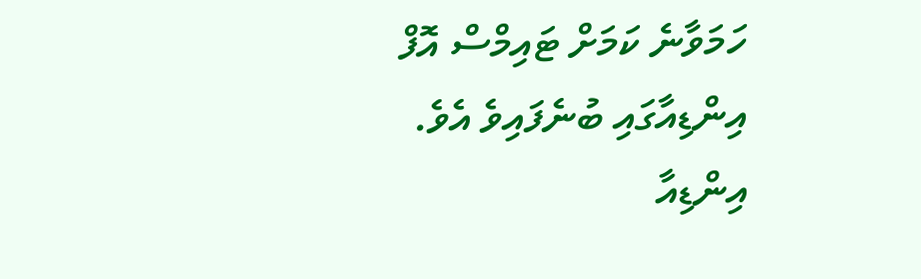ހަމަވާނެ ކަމަށް ޓައިމްސް އޮފް އިންޑިއާގައި ބުނެފައިވެ އެވެ.
އިންޑިއާ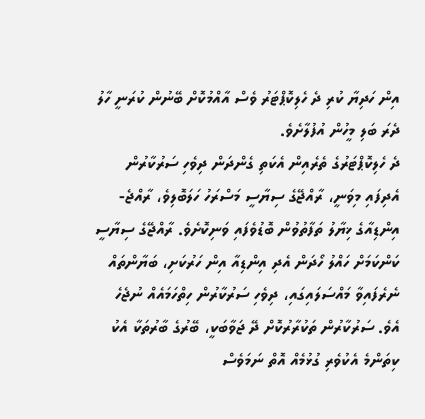އިން ހަދިޔާ ކުރި ދެ ހެލިކޮޕްޓަރު ވެސް އާއްމުކޮށް ބޭނުން ކުރަނީ ހާލު ދެރަ ބަލި މީހުން އުފުލާށެވެ.
ދެ ހެލިކޮޕްޓަރުގެ ތެރެއިން އެކަތި ގެންދަން ދިވެހި ސަރުކާރުން އެދިފައި މިވަނީ، ރާއްޖޭގެ ސިޔާސީ މަސްރަހު ހަލަބޮލިވެ، ރާއްޖެ-އިންޑިއާގެ ޚިޔާލު ތަފާތުވުން ބޮޑުވެފައި ވަނިކޮށެވެ. ރާއްޖޭގެ ސިޔާސީ ކަންކަމަށް ހައްލު ހޯދަން އެދި އިންޑިއާ އިން ހަރުކަށި، ބަޔާންތައް ނެރެފައިވާ މައްސަލައިގައި، ދިވެހި ސަރުކާރުން ހިތްހަމައެއް ނުޖެހެ އެވެ. ސަރުކާރުން ތަކުރާރުކޮށް ދޭ ޖަވާބަކީ، ބޭރުގެ ބާރުތަކާ އެކު ކިތަންމެ އެކުވެރި ގުޅުމެއް އޮތް ނަމަވެސް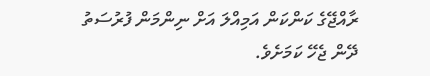ރާއްޖޭގެ ކަންކަން އަމިއްލަ އަށް ނިންމަން ފުރުސަތު ދޭން ޖެހޭ ކަމަށެވެ.